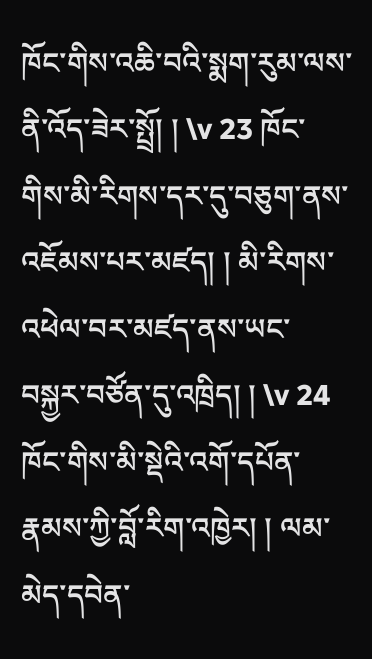ཁོང་གིས་འཆི་བའི་སྨག་རུམ་ལས་ནི་འོད་ཟེར་སྤྲོ། ། \v 23 ཁོང་གིས་མི་རིགས་དར་དུ་བཅུག་ནས་འཇོམས་པར་མཛད། ། མི་རིགས་འཕེལ་བར་མཛད་ནས་ཡང་བསྐྱར་བཙོན་དུ་འཁྲིད། ། \v 24 ཁོང་གིས་མི་སྡེའི་འགོ་དཔོན་རྣམས་ཀྱི་བློ་རིག་འཁྱེར། ། ལམ་མེད་དབེན་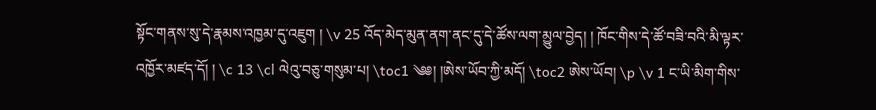སྟོང་གནས་སུ་དེ་རྣམས་འཁྱམ་དུ་འཇུག ། \v 25 འོད་མེད་མུན་ནག་ནང་དུ་དེ་ཚོས་ལག་མྱུལ་བྱེད། ། ཁོང་གིས་དེ་ཚོ་བཟི་བའི་མི་ལྟར་འཁྱོར་མཛད་དོ། ། \c 13 \cl ལེའུ་བཅུ་གསུམ་པ། \toc1 ༄༅། །ཨེས་ཡོབ་ཀྱི་མདོ། \toc2 ཨེས་ཡོབ། \p \v 1 ང་ཡི་མིག་གིས་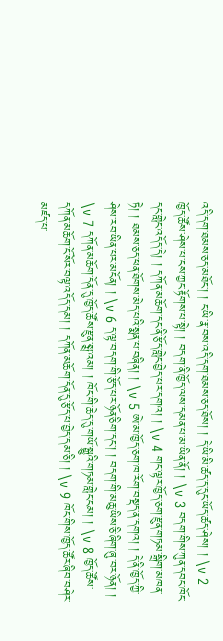འདི་དག་ཐམས་ཅད་མཐོང་། ། ང་ཡི་རྣ་བས་འདི་དག་ཐམས་ཅད་ཐོས། ། དེ་ཡི་མི་ཚད་ད་དུང་ཡོད་ཚད་ཤེས། ། \v 2 ཁྱོད་ཚོས་ཤེས་པ་ངས་ཀྱང་རྟོགས་པ་སྟེ། ། བདག་ནི་ཁྱོད་ལས་དམན་པ་མ་ཡིན་ནོ། ། \v 3 བདག་གིས་ཀུན་དབང་ཁོང་དང་གླེང་འདོད་དེ། ། དཀོན་མཆོག་དང་ནི་རྩོད་གླེང་བྱེད་པར་དགའ། ། \v 4 གང་ལྟར་ཁྱོད་ཅག་རྫུན་གཏམ་སྒྲིག་མཁན་ཏེ། ། ཐམས་ཅད་ཕན་ཐོགས་མེད་པའི་སྨན་པ་བཞིན། ། \v 5 ཨེ་མ་ཁྱོད་ཅག་ཁ་རོག་བསྡད་ན་དགའ། ། དེ་ནི་ཁྱོད་ཀྱི་ཤེས་རབ་ཡིན་པར་མངོན། ། \v 6 ད་ལྟ་བདག་གི་རྩོད་པར་ཉོན་ཅིག་དང་། ། བདག་གི་མཆུ་ཡིས་ཅི་ཞིག་ཞུ་བར་ཉོན། ། \v 7 དཀོན་མཆོག་དོན་དུ་ཁྱོད་ཚོས་རྫུན་སྨྲ་འམ། ། ཁོང་གི་ཆེད་དུ་གཡོ་སྒྱུའི་གཏམ་གླེང་ངམ། ། \v 8 ཁྱོད་ཚོས་དཀོན་མཆོག་ངོ་སོར་བལྟ་འདོད་དམ། ། དཀོན་མཆོག་དོན་དུ་རྩོད་པ་བྱེད་དམ་ཅི། ། \v 9 ཁོང་གིས་ཁྱོད་ཚོར་ཞིབ་བཤེར་མཛད་པ་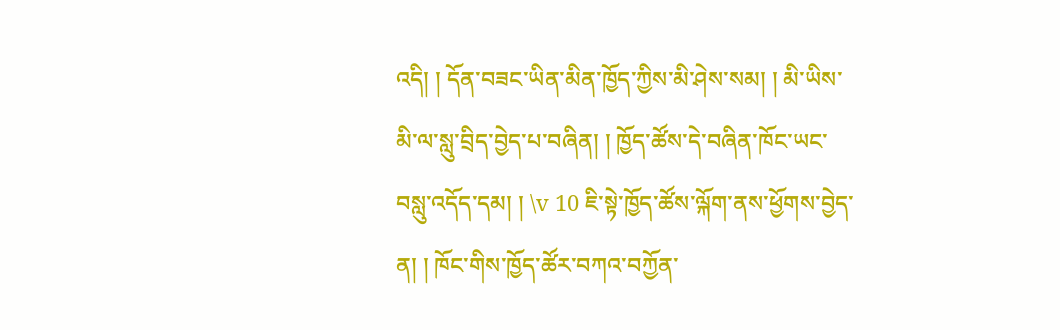འདི། ། དོན་བཟང་ཡིན་མིན་ཁྱོད་ཀྱིས་མི་ཤེས་སམ། ། མི་ཡིས་མི་ལ་སླུ་བྲིད་བྱེད་པ་བཞིན། ། ཁྱོད་ཚོས་དེ་བཞིན་ཁོང་ཡང་བསླུ་འདོད་དམ། ། \v 10 ཇི་སྟེ་ཁྱོད་ཚོས་ལྐོག་ནས་ཕྱོགས་བྱེད་ན། ། ཁོང་གིས་ཁྱོད་ཚོར་བཀའ་བཀྱོན་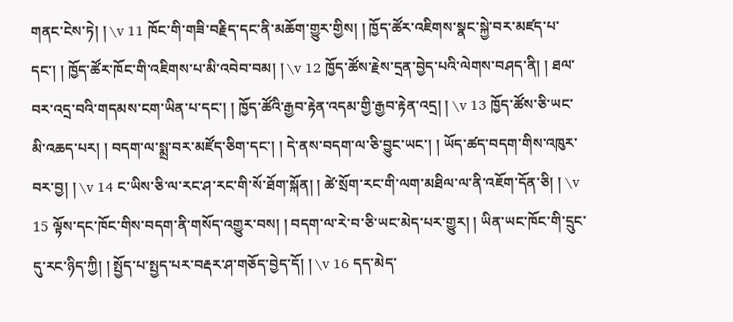གནང་ངེས་ཏེ། ། \v 11 ཁོང་གི་གཟི་བརྗིད་དང་ནི་མཆོག་གྱུར་གྱིས། ། ཁྱོད་ཚོར་འཇིགས་སྣང་སྐྱེ་བར་མཛད་པ་དང་། ། ཁྱོད་ཚོར་ཁོང་གི་འཇིགས་པ་མི་འབེབ་བམ། ། \v 12 ཁྱོད་ཚོས་རྗེས་དྲན་བྱེད་པའི་ལེགས་བཤད་ནི། ། ཐལ་བར་འདྲ་བའི་གདམས་ངག་ཡིན་པ་དང་། ། ཁྱོད་ཚོའི་རྒྱབ་རྟེན་འདམ་གྱི་རྒྱབ་རྟེན་འདྲ། ། \v 13 ཁྱོད་ཚོས་ཅི་ཡང་མི་འཆད་པར། ། བདག་ལ་སྨྲ་བར་མཛོད་ཅིག་དང་། ། དེ་ནས་བདག་ལ་ཅི་བྱུང་ཡང་། ། ཡོད་ཚད་བདག་གིས་འཁུར་བར་བྱ། ། \v 14 ང་ཡིས་ཅི་ལ་རང་ཤ་རང་གི་སོ་ཐོག་སྐོན། ། ཚེ་སྲོག་རང་གི་ལག་མཐིལ་ལ་ནི་འཇོག་དོན་ཅི། ། \v 15 ལྟོས་དང་ཁོང་གིས་བདག་ནི་གསོད་འགྱུར་བས། ། བདག་ལ་རེ་བ་ཅི་ཡང་མེད་པར་གྱུར། ། ཡིན་ཡང་ཁོང་གི་དྲུང་དུ་རང་ཉིད་ཀྱི། ། སྤྱོད་པ་སྤྱད་པར་བརྡར་ཤ་གཅོད་བྱེད་དོ། ། \v 16 དད་མེད་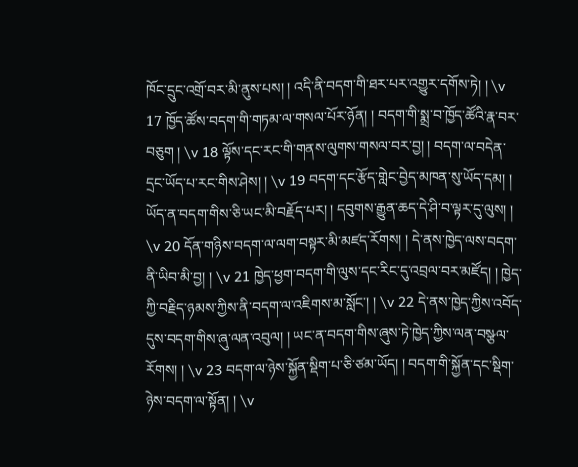ཁོང་དྲུང་འགྲོ་བར་མི་ནུས་པས། ། འདི་ནི་བདག་གི་ཐར་པར་འགྱུར་དགོས་ཏེ། ། \v 17 ཁྱོད་ཚོས་བདག་གི་གཏམ་ལ་གསལ་པོར་ཉོན། ། བདག་གི་སྨྲ་བ་ཁྱོད་ཚོའི་རྣ་བར་བཅུག ། \v 18 ལྟོས་དང་རང་གི་གནས་ལུགས་གསལ་བར་བྱ། ། བདག་ལ་བདེན་དྲང་ཡོད་པ་རང་གིས་ཤེས། ། \v 19 བདག་དང་རྩོད་གླེང་བྱེད་མཁན་སུ་ཡོད་དམ། ། ཡོད་ན་བདག་གིས་ཅི་ཡང་མི་བརྗོད་པར། ། དབུགས་རྒྱུན་ཆད་དེ་ཤི་བ་ལྟར་དུ་ལུས། ། \v 20 དོན་གཉིས་བདག་ལ་ལག་བསྟར་མི་མཛད་རོགས། ། དེ་ནས་ཁྱེད་ལས་བདག་ནི་ཡིབ་མི་བྱ། ། \v 21 ཁྱེད་ཕྱག་བདག་གི་ལུས་དང་རིང་དུ་འབྲལ་བར་མཛོད། ། ཁྱེད་ཀྱི་བརྗིད་ཉམས་ཀྱིས་ནི་བདག་ལ་འཇིགས་མ་སློང་། ། \v 22 དེ་ནས་ཁྱེད་ཀྱིས་འབོད་དུས་བདག་གིས་ཞུ་ལན་འབུལ། ། ཡང་ན་བདག་གིས་ཞུས་ཏེ་ཁྱེད་ཀྱིས་ལན་བསྩལ་རོགས། ། \v 23 བདག་ལ་ཉེས་སྐྱོན་སྡིག་པ་ཅི་ཙམ་ཡོད། ། བདག་གི་སྐྱོན་དང་སྡིག་ཉེས་བདག་ལ་སྟོན། ། \v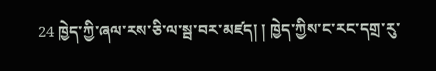24 ཁྱེད་ཀྱི་ཞལ་རས་ཅི་ལ་སྦ་བར་མཛད། ། ཁྱེད་ཀྱིས་ང་རང་དགྲ་རུ་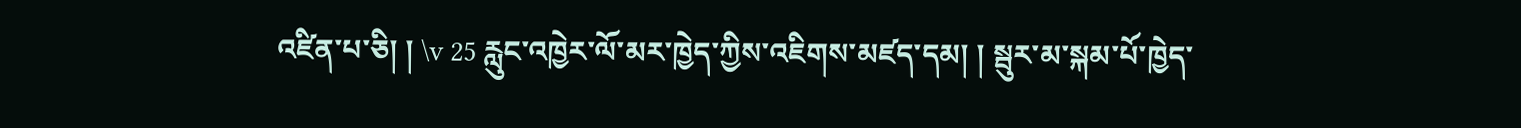འཛིན་པ་ཅི། ། \v 25 རླུང་འཁྱེར་ལོ་མར་ཁྱེད་ཀྱིས་འཇིགས་མཛད་དམ། ། སྦུར་མ་སྐམ་པོ་ཁྱེད་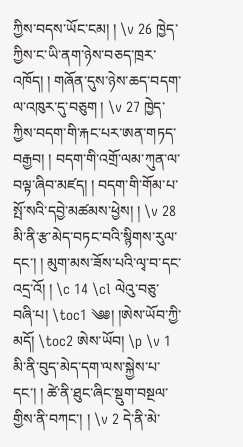ཀྱིས་བདས་ཡོང་ངམ། ། \v 26 ཁྱེད་ཀྱིས་ང་ཡི་ནག་ཉེས་བཅད་ཁྲར་འཁོད། ། གཞོན་དུས་ཉེས་ཆད་བདག་ལ་འཁུར་དུ་བཅུག ། \v 27 ཁྱེད་ཀྱིས་བདག་གི་རྐང་པར་ཨན་གཏད་བརྒྱབ། ། བདག་གི་འགྲོ་ལམ་ཀུན་ལ་བལྟ་ཞིབ་མཛད། ། བདག་གི་གོམ་པ་སྤོ་སའི་དབྱེ་མཚམས་ཕྱེས། ། \v 28 མི་ནི་རྩ་མེད་བཏང་བའི་སྙིགས་རུལ་དང་། ། མུག་མས་ཟོས་པའི་ལྭ་བ་དང་འདྲ་འོ། ། \c 14 \cl ལེའུ་བཅུ་བཞི་པ། \toc1 ༄༅། །ཨེས་ཡོབ་ཀྱི་མདོ། \toc2 ཨེས་ཡོབ། \p \v 1 མི་ནི་བུད་མེད་དག་ལས་སྐྱེས་པ་དང་། ། ཚེ་ནི་ཐུང་ཞིང་སྡུག་བསྔལ་གྱིས་ནི་བཀང་། ། \v 2 དེ་ནི་མེ་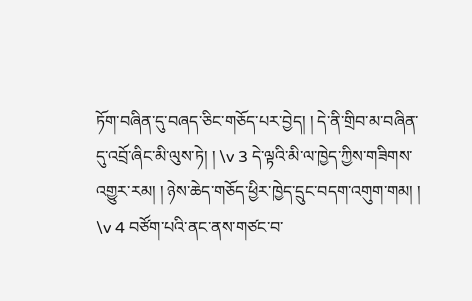ཏོག་བཞིན་དུ་བཞད་ཅིང་གཅོད་པར་བྱེད། ། དེ་ནི་གྲིབ་མ་བཞིན་དུ་འབྲོ་ཞིང་མི་ལུས་ཏེ། ། \v 3 དེ་ལྟའི་མི་ལ་ཁྱེད་ཀྱིས་གཟིགས་འགྱུར་རམ། ། ཉེས་ཆེད་གཅོད་ཕྱིར་ཁྱེད་དྲུང་བདག་འགུག་གམ། ། \v 4 བཙོག་པའི་ནང་ནས་གཙང་བ་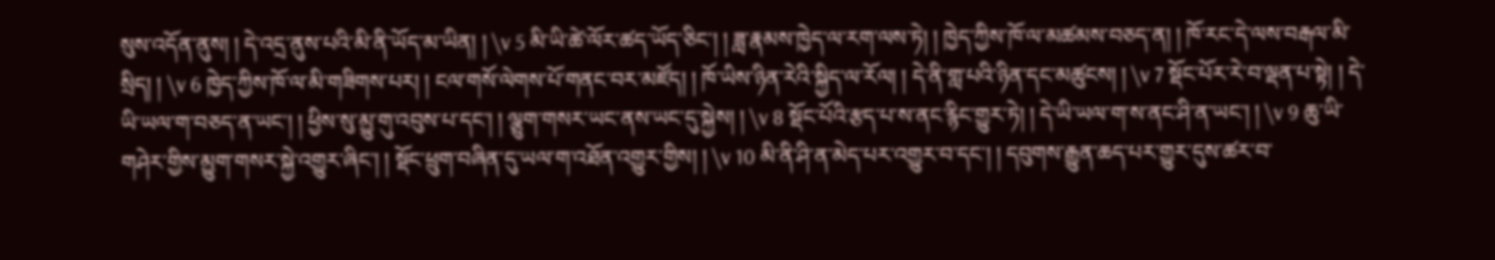སུས་འདོན་ནུས། ། དེ་འདྲ་ནུས་པའི་མི་ནི་ཡོད་མ་ཡིན། ། \v 5 མི་ཡི་ཚེ་ལོར་ཚད་ཡོད་ཅིང་། ། ཟླ་རྣམས་ཁྱེད་ལ་རག་ལས་ཏེ། ། ཁྱེད་ཀྱིས་ཁོ་ལ་མཚམས་བཅད་ན། ། ཁོ་རང་དེ་ལས་བརྒལ་མི་སྲིད། ། \v 6 ཁྱེད་ཀྱིས་ཁོ་ལ་མི་གཟིགས་པར། ། ངལ་གསོ་ལེགས་པོ་གནང་བར་མཛོད། ། ཁོ་ཡིས་ཉིན་རེའི་སྐྱིད་ལ་རོལ། ། དེ་ནི་གླ་པའི་ཉིན་དང་མཚུངས། ། \v 7 སྡོང་པོར་རེ་བ་ལྡན་པ་སྟེ། ། དེ་ཡི་ཡལ་ག་བཅད་ན་ཡང་། ། ཕྱིས་སུ་མྱུ་གུ་འབུས་པ་དང་། ། ལྕུག་གསར་ཡང་ནས་ཡང་དུ་སྐྱེས། ། \v 8 སྡོང་པོའི་རྩད་པ་ས་ནང་རྙིང་གྱུར་ཏེ། ། དེ་ཡི་ཡལ་ག་ས་ནང་ཤི་ན་ཡང་། ། \v 9 ཆུ་ཡི་གཤེར་གྱིས་མྱུག་གསར་སྐྱེ་འགྱུར་ཞིང་། ། སྡོང་ཕྲུག་བཞིན་དུ་ཡལ་ག་འཐོན་འགྱུར་གྱིས། ། \v 10 མི་ནི་ཤི་ན་མེད་པར་འགྱུར་བ་དང་། ། དབུགས་རྒྱུན་ཆད་པར་གྱུར་དུས་ཚར་བ་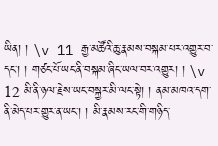ཡིན། ། \v 11 རྒྱ་མཚོའི་ཆུ་རྣམས་བསྐམ་པར་འགྱུར་བ་དང་། ། གཙང་པོ་ཡང་ནི་བསྐམ་ཞིང་ཡལ་བར་འགྱུར། ། \v 12 མི་ནི་ཉལ་རྗེས་ཡང་བསྐྱར་མི་ལང་སྟེ། ། ནམ་མཁའ་དག་ནི་མེད་པར་གྱུར་ན་ཡང་། ། མི་རྣམས་རང་གི་གཉིད་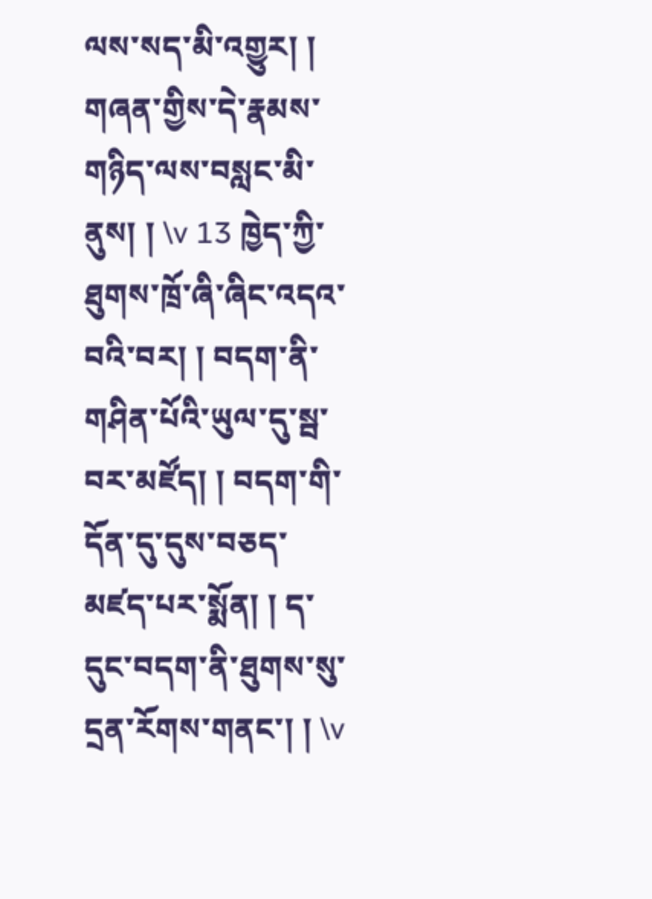ལས་སད་མི་འགྱུར། ། གཞན་གྱིས་དེ་རྣམས་གཉིད་ལས་བསླང་མི་ནུས། ། \v 13 ཁྱེད་ཀྱི་ཐུགས་ཁྲོ་ཞི་ཞིང་འདའ་བའི་བར། ། བདག་ནི་གཤིན་པོའི་ཡུལ་དུ་སྦ་བར་མཛོད། ། བདག་གི་དོན་དུ་དུས་བཅད་མཛད་པར་སྨོན། ། ད་དུང་བདག་ནི་ཐུགས་སུ་དྲན་རོགས་གནང་། ། \v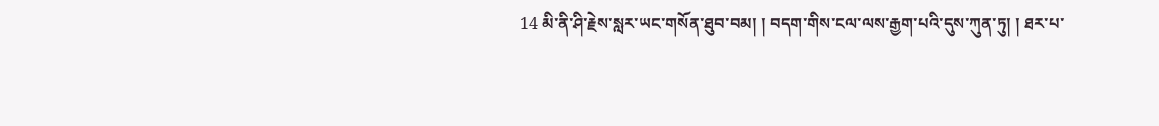14 མི་ནི་ཤི་རྗེས་སླར་ཡང་གསོན་ཐུབ་བམ། ། བདག་གིས་ངལ་ལས་རྒྱག་པའི་དུས་ཀུན་ཏུ། ། ཐར་པ་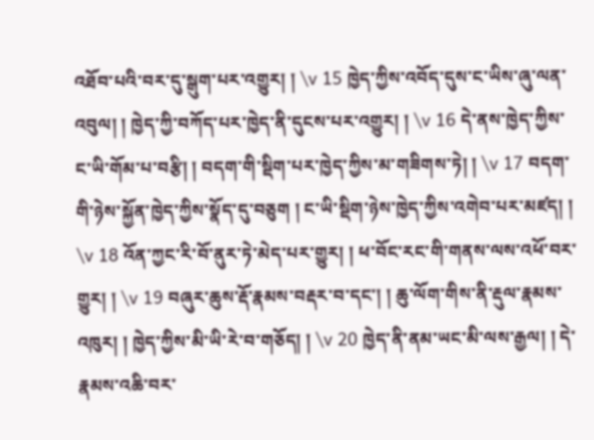འཐོབ་པའི་བར་དུ་སྒུག་པར་འགྱུར། ། \v 15 ཁྱེད་ཀྱིས་འབོད་དུས་ང་ཡིས་ཞུ་ལན་འབུལ། ། ཁྱེད་ཀྱི་བཀོད་པར་ཁྱེད་ནི་དུངས་པར་འགྱུར། ། \v 16 དེ་ནས་ཁྱེད་ཀྱིས་ང་ཡི་གོམ་པ་བརྩི། ། བདག་གི་སྡིག་པར་ཁྱེད་ཀྱིས་མ་གཟིགས་ཏེ། ། \v 17 བདག་གི་ཉེས་སྐྱོན་ཁྱེད་ཀྱིས་སྣོད་དུ་བཅུག ། ང་ཡི་སྡིག་ཉེས་ཁྱེད་ཀྱིས་འགེབ་པར་མཛད། ། \v 18 འོན་ཀྱང་རི་བོ་ནུར་ཏེ་མེད་པར་གྱུར། ། ཕ་བོང་རང་གི་གནས་ལས་འཕོ་བར་གྱུར། ། \v 19 བཞུར་ཆུས་རྡོ་རྣམས་བརྡར་བ་དང་། ། ཆུ་ལོག་གིས་ནི་རྡུལ་རྣམས་འཁུར། ། ཁྱེད་ཀྱིས་མི་ཡི་རེ་བ་གཅོད། ། \v 20 ཁྱེད་ནི་ནམ་ཡང་མི་ལས་རྒྱལ། ། དེ་རྣམས་འཆི་བར་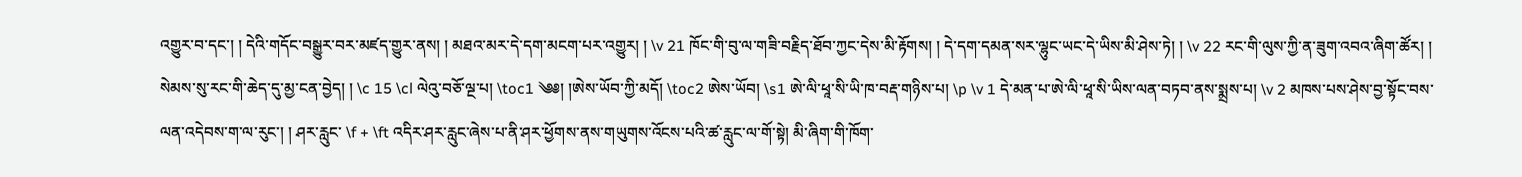འགྱུར་བ་དང་། ། དེའི་གདོང་བསྒྱུར་བར་མཛད་གྱུར་ནས། ། མཐའ་མར་དེ་དག་མངག་པར་འགྱུར། ། \v 21 ཁོང་གི་བུ་ལ་གཟི་བརྗིད་ཐོབ་ཀྱང་དེས་མི་རྟོགས། ། དེ་དག་དམན་སར་ལྷུང་ཡང་དེ་ཡིས་མི་ཤེས་ཏེ། ། \v 22 རང་གི་ལུས་ཀྱི་ན་ཟུག་འབའ་ཞིག་ཚོར། ། སེམས་སུ་རང་གི་ཆེད་དུ་མྱ་ངན་བྱེད། ། \c 15 \cl ལེའུ་བཅོ་ལྔ་པ། \toc1 ༄༅། །ཨེས་ཡོབ་ཀྱི་མདོ། \toc2 ཨེས་ཡོབ། \s1 ཨེ་ལི་ཕཱ་སི་ཡི་ཁ་བརྡ་གཉིས་པ། \p \v 1 དེ་མན་པ་ཨེ་ལི་ཕཱ་སི་ཡིས་ལན་བཏབ་ནས་སྨྲས་པ། \v 2 མཁས་པས་ཤེས་བྱ་སྟོང་བས་ལན་འདེབས་ག་ལ་རུང་། ། ཤར་རླུང་ \f + \ft འདིར་ཤར་རླུང་ཞེས་པ་ནི་ཤར་ཕྱོགས་ནས་གཡུགས་འོངས་པའི་ཚ་རླུང་ལ་གོ་སྟེ། མི་ཞིག་གི་ཁོག་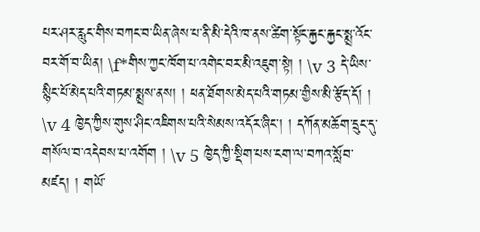པར་ཤར་རླུང་གིས་བཀང་བ་ཡིན་ཞེས་པ་ནི་མི་དེའི་ཁ་ནས་ཚིག་སྟོང་རྐྱང་རྐྱང་སྨྲ་འོང་བར་གོ་བ་ཡིན། \f*གིས་ཀྱང་ཁོག་པ་འགེང་བར་མི་འཇུག་སྟེ། ། \v 3 དེ་ཡིས་སྙིང་པོ་མེད་པའི་གཏམ་སྨྲས་ནས། ། ཕན་ཐོགས་མེད་པའི་གཏམ་གྱིས་མི་རྩོད་དོ། ། \v 4 ཁྱེད་ཀྱིས་གུས་ཤིང་འཇིགས་པའི་སེམས་འདོར་ཞིང་། ། དཀོན་མཆོག་དྲུང་དུ་གསོལ་བ་འདེབས་པ་འགོག ། \v 5 ཁྱེད་ཀྱི་སྡིག་པས་ངག་ལ་བཀའ་སློབ་མཛད། ། གཡོ་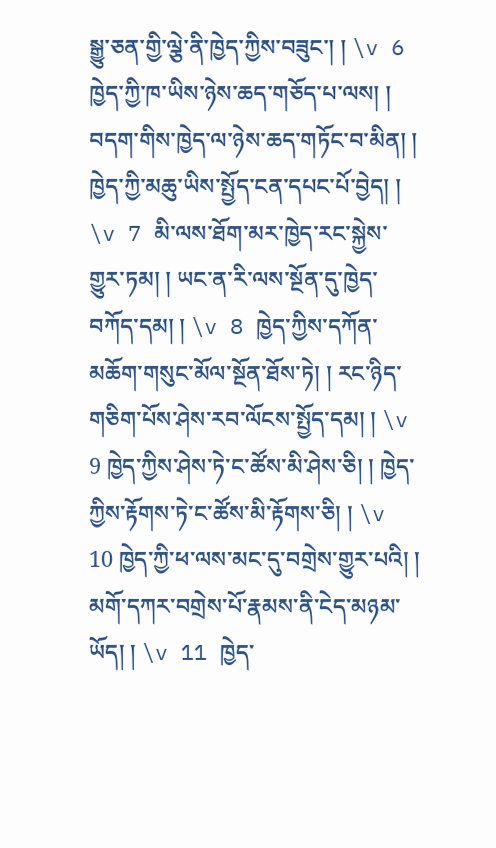སྒྱུ་ཅན་གྱི་ལྕེ་ནི་ཁྱེད་ཀྱིས་བཟུང་། ། \v 6 ཁྱེད་ཀྱི་ཁ་ཡིས་ཉེས་ཆད་གཅོད་པ་ལས། ། བདག་གིས་ཁྱེད་ལ་ཉེས་ཆད་གཏོང་བ་མིན། ། ཁྱེད་ཀྱི་མཆུ་ཡིས་སྤྱོད་ངན་དཔང་པོ་བྱེད། ། \v 7 མི་ལས་ཐོག་མར་ཁྱེད་རང་སྐྱེས་གྱུར་ཏམ། ། ཡང་ན་རི་ལས་སྔོན་དུ་ཁྱེད་བཀོད་དམ། ། \v 8 ཁྱེད་ཀྱིས་དཀོན་མཆོག་གསུང་མོལ་སྔོན་ཐོས་ཏེ། ། རང་ཉིད་གཅིག་པོས་ཤེས་རབ་ལོངས་སྤྱོད་དམ། ། \v 9 ཁྱེད་ཀྱིས་ཤེས་ཏེ་ང་ཚོས་མི་ཤེས་ཅི། ། ཁྱེད་ཀྱིས་རྟོགས་ཏེ་ང་ཚོས་མི་རྟོགས་ཅི། ། \v 10 ཁྱེད་ཀྱི་ཕ་ལས་མང་དུ་བགྲེས་གྱུར་པའི། ། མགོ་དཀར་བགྲེས་པོ་རྣམས་ནི་ངེད་མཉམ་ཡོད། ། \v 11 ཁྱེད་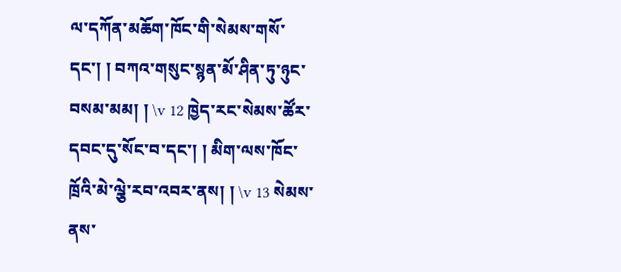ལ་དཀོན་མཆོག་ཁོང་གི་སེམས་གསོ་དང་། ། བཀའ་གསུང་སྙན་མོ་ཤིན་ཏུ་ཉུང་བསམ་མམ། ། \v 12 ཁྱེད་རང་སེམས་ཚོར་དབང་དུ་སོང་བ་དང་། ། མིག་ལས་ཁོང་ཁྲོའི་མེ་ལྕེ་རབ་འབར་ནས། ། \v 13 སེམས་ནས་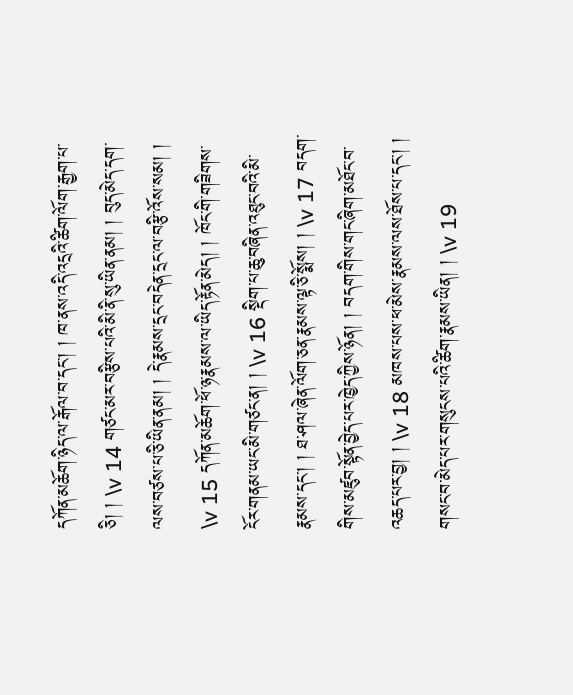དཀོན་མཆོག་ཉིད་ལ་རྒོལ་བ་དང་། ། ཁ་ནས་འདི་འདྲའི་ཚིག་ལོག་རྒྱག་པ་ཅི། ། \v 14 གཙང་མར་བརྩིས་པའི་མི་ནི་སུ་ཡིན་ནམ། ། བུད་མེད་དག་ལས་བཙས་པ་ཅི་ཡིན་ནམ། ། དེ་རྣམས་དྲང་བདེན་དྲང་ལ་བརྩི་འོས་སམ། ། \v 15 དཀོན་མཆོག་ཕོ་ཉ་རྣམས་ལ་ཡིད་རྟོན་མེད། ། ཁོང་གི་གཟིགས་ངོར་གནམ་ཡང་མི་གཙང་ན། ། \v 16 སྡིག་པ་ཆུ་བཞིན་འཐུང་བའི་མི་རྣམས་དང་། ། ཐ་ཤལ་ཞེན་ལོག་ཅན་རྣམས་ལྟ་ཅི་སྨོས། ། \v 17 བདག་གིས་མཛུབ་སྟོན་བྱེད་པར་ཁྱེད་ཀྱིས་ཉོན། ། བདག་གིས་གང་ཞིག་མཐོང་བ་འཆད་པར་བྱ། ། \v 18 མཁས་པས་ཕ་མེས་རྣམས་ལས་ཐོས་པ་དང་། ། གསང་བ་མེད་པར་གསུངས་པའི་ཚིག་རྣམས་ཡིན། ། \v 19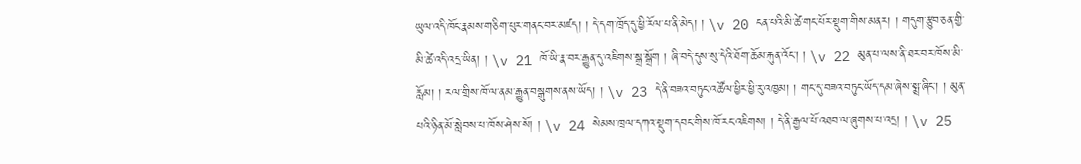ཡུལ་འདི་ཁོང་རྣམས་གཅིག་པུར་གནང་བར་མཛད། ། དེ་དག་ཁྲོད་དུ་ཕྱི་རོལ་པ་ནི་མེད། ། \v 20 ངན་པའི་མི་ཚེ་གང་པོར་སྡུག་གིས་མནར། ། གདུག་རྩུབ་ཅན་གྱི་མི་ཚེ་འདི་འདྲ་ཡིན། ། \v 21 ཁོ་ཡི་རྣ་བར་རྒྱུན་དུ་འཇིགས་སྒྲ་སྒྲོག ། ཞི་བདེ་དུས་སུ་དེའི་ཐོག་ཆོམ་རྐུན་འོང་། ། \v 22 མུན་པ་ལས་ནི་ཐར་བར་ཁོས་མི་རློམ། ། རལ་གྲིས་ཁོ་ལ་ནམ་རྒྱུན་བསྒུགས་ནས་ཡོད། ། \v 23 དེ་ནི་བཟའ་བཏུང་འཚོལ་ཕྱིར་ཕྱི་རུ་འཁྱམ། ། གང་དུ་བཟའ་བཏུང་ཡོད་དམ་ཞེས་སྨྲ་ཞིང་། ། མུན་པའི་ཉིན་མོ་སླེབས་པ་ཁོས་ཤེས་སོ། ། \v 24 སེམས་ཁྲལ་དཀའ་སྡུག་དབང་གིས་ཁོ་རང་འཇིགས། ། དེ་ནི་རྒྱལ་པོ་འཐབ་ལ་ཞུགས་པ་འདྲ། ། \v 25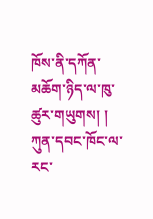ཁོས་ནི་དཀོན་མཆོག་ཉིད་ལ་ཁུ་ཚུར་གཡུགས། ། ཀུན་དབང་ཁོང་ལ་རང་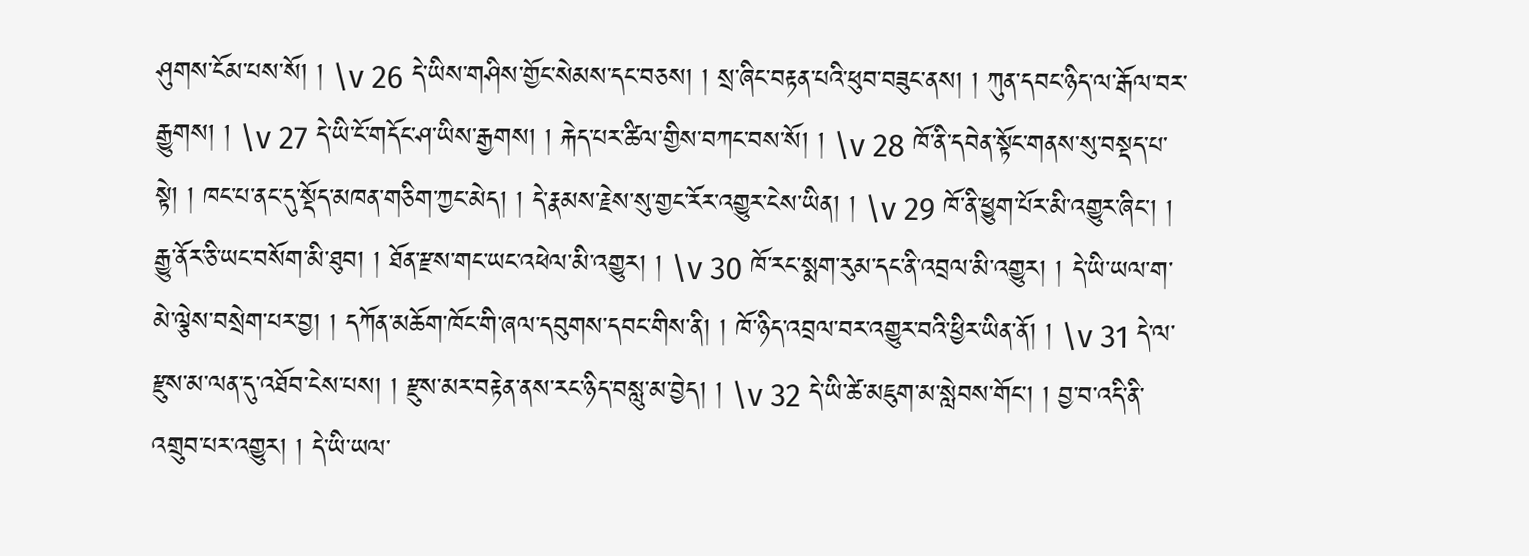ཤུགས་ངོམ་པས་སོ། ། \v 26 དེ་ཡིས་གཤིས་གྱོང་སེམས་དང་བཅས། ། སྲ་ཞིང་བརྟན་པའི་ཕུབ་བཟུང་ནས། ། ཀུན་དབང་ཉིད་ལ་རྒོལ་བར་རྒྱུགས། ། \v 27 དེ་ཡི་ངོ་གདོང་ཤ་ཡིས་རྒྱགས། ། རྐེད་པར་ཚིལ་གྱིས་བཀང་བས་སོ། ། \v 28 ཁོ་ནི་དབེན་སྟོང་གནས་སུ་བསྡད་པ་སྟེ། ། ཁང་པ་ནང་དུ་སྡོད་མཁན་གཅིག་ཀྱང་མེད། ། དེ་རྣམས་རྗེས་སུ་གྱང་རོར་འགྱུར་ངེས་ཡིན། ། \v 29 ཁོ་ནི་ཕྱུག་པོར་མི་འགྱུར་ཞིང་། ། རྒྱུ་ནོར་ཅི་ཡང་བསོག་མི་ཐུབ། ། ཐོན་རྫས་གང་ཡང་འཕེལ་མི་འགྱུར། ། \v 30 ཁོ་རང་སྨག་རུམ་དང་ནི་འབྲལ་མི་འགྱུར། ། དེ་ཡི་ཡལ་ག་མེ་ལྕེས་བསྲེག་པར་བྱ། ། དཀོན་མཆོག་ཁོང་གི་ཞལ་དབུགས་དབང་གིས་ནི། ། ཁོ་ཉིད་འབྲལ་བར་འགྱུར་བའི་ཕྱིར་ཡིན་ནོ། ། \v 31 དེ་ལ་རྫུས་མ་ལན་དུ་འཐོབ་ངེས་པས། ། རྫུས་མར་བརྟེན་ནས་རང་ཉིད་བསླུ་མ་བྱེད། ། \v 32 དེ་ཡི་ཚེ་མཇུག་མ་སླེབས་གོང་། ། བྱ་བ་འདི་ནི་འགྲུབ་པར་འགྱུར། ། དེ་ཡི་ཡལ་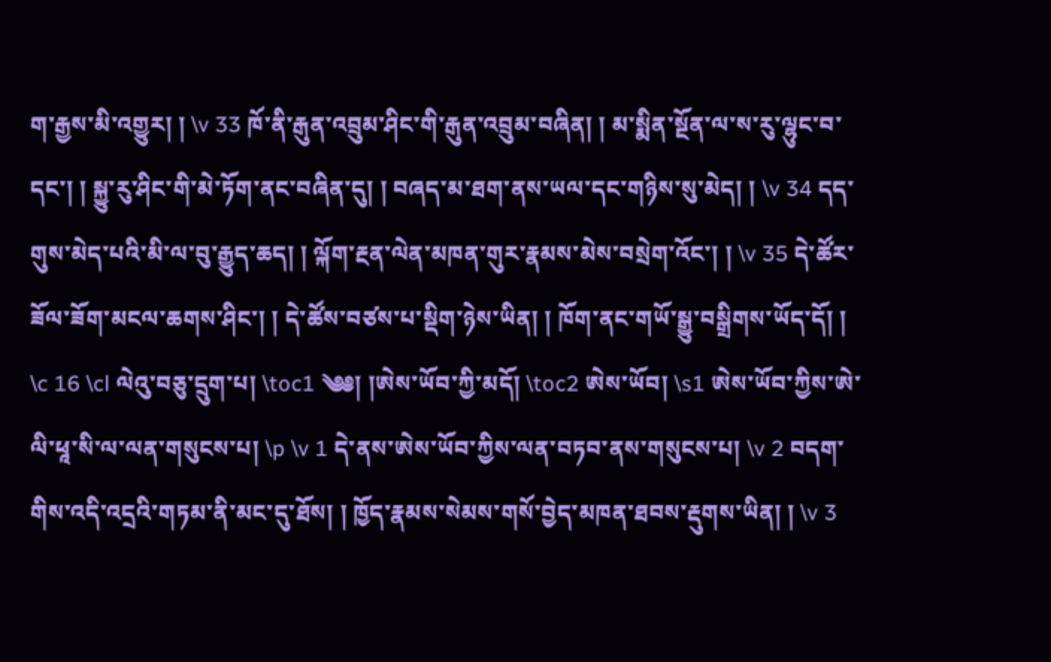ག་རྒྱས་མི་འགྱུར། ། \v 33 ཁོ་ནི་རྒུན་འབྲུམ་ཤིང་གི་རྒུན་འབྲུམ་བཞིན། ། མ་སྨིན་སྔོན་ལ་ས་རུ་ལྷུང་བ་དང་། ། སྐྱུ་རུ་ཤིང་གི་མེ་ཏོག་ནང་བཞིན་དུ། ། བཞད་མ་ཐག་ནས་ཡལ་དང་གཉིས་སུ་མེད། ། \v 34 དད་གུས་མེད་པའི་མི་ལ་བུ་རྒྱུད་ཆད། ། ལྐོག་རྔན་ལེན་མཁན་གུར་རྣམས་མེས་བསྲེག་འོང་། ། \v 35 དེ་ཚོར་ཟོལ་ཟོག་མངལ་ཆགས་ཤིང་། ། དེ་ཚོས་བཙས་པ་སྡིག་ཉེས་ཡིན། ། ཁོག་ནང་གཡོ་སྒྱུ་བསྒྲིགས་ཡོད་དོ། ། \c 16 \cl ལེའུ་བཅུ་དྲུག་པ། \toc1 ༄༅། །ཨེས་ཡོབ་ཀྱི་མདོ། \toc2 ཨེས་ཡོབ། \s1 ཨེས་ཡོབ་ཀྱིས་ཨེ་ལི་ཕཱ་སི་ལ་ལན་གསུངས་པ། \p \v 1 དེ་ནས་ཨེས་ཡོབ་ཀྱིས་ལན་བཏབ་ནས་གསུངས་པ། \v 2 བདག་གིས་འདི་འདྲའི་གཏམ་ནི་མང་དུ་ཐོས། ། ཁྱོད་རྣམས་སེམས་གསོ་བྱེད་མཁན་ཐབས་རྡུགས་ཡིན། ། \v 3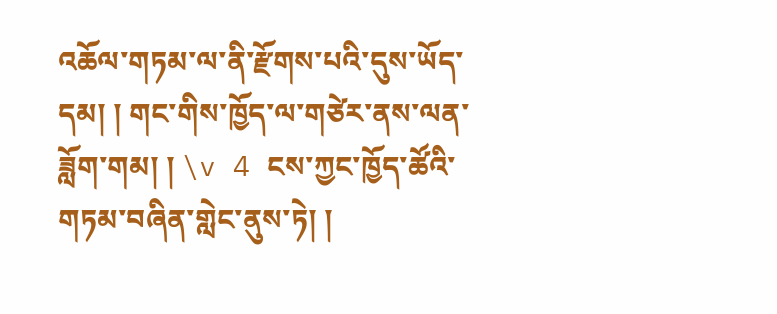འཆོལ་གཏམ་ལ་ནི་རྫོགས་པའི་དུས་ཡོད་དམ། ། གང་གིས་ཁྱོད་ལ་གཙེར་ནས་ལན་ཟློག་གམ། ། \v 4 ངས་ཀྱང་ཁྱོད་ཚོའི་གཏམ་བཞིན་གླེང་ནུས་ཏེ། །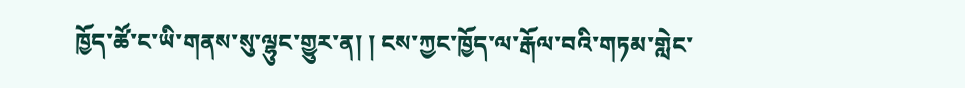ཁྱོད་ཚོ་ང་ཡི་གནས་སུ་ལྷུང་གྱུར་ན། ། ངས་ཀྱང་ཁྱོད་ལ་རྒོལ་བའི་གཏམ་གླེང་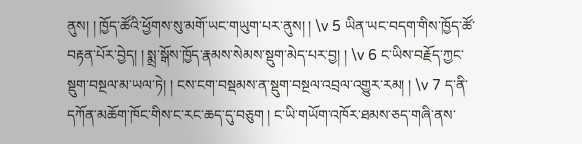ནུས། ། ཁྱོད་ཚོའི་ཕྱོགས་སུ་མགོ་ཡང་གཡུག་པར་ནུས། ། \v 5 ཡིན་ཡང་བདག་གིས་ཁྱོད་ཚོ་བརྟན་པོར་བྱེད། ། སྨྲ་སྒོས་ཁྱོད་རྣམས་སེམས་སྡུག་མེད་པར་བྱ། ། \v 6 ང་ཡིས་བརྗོད་ཀྱང་སྡུག་བསྔལ་མ་ཡལ་ཏེ། ། ངས་ངག་བསྡམས་ན་སྡུག་བསྔལ་འབྲལ་འགྱུར་རམ། ། \v 7 ད་ནི་དཀོན་མཆོག་ཁོང་གིས་ང་རང་ཆད་དུ་བཅུག ། ང་ཡི་གཡོག་འཁོར་ཐམས་ཅད་གཞི་ནས་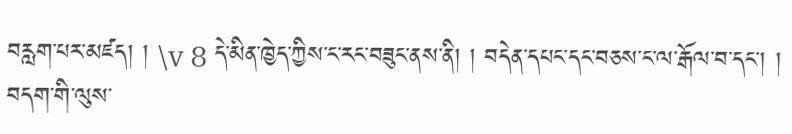བརླག་པར་མཛད། ། \v 8 དེ་མིན་ཁྱེད་ཀྱིས་ང་རང་བཟུང་ནས་ནི། ། བདེན་དཔང་དང་བཅས་ང་ལ་རྒོལ་བ་དང་། ། བདག་གི་ལུས་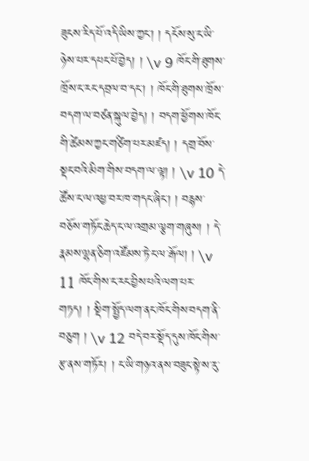ཟུངས་རིད་པོ་འདི་ཡིས་ཀྱང་། ། དངོས་སུ་ང་ཡི་ཉེས་པར་དཔང་པོ་བྱེད། ། \v 9 ཁོང་གི་ཐུགས་ཁྲོས་ང་རང་དབྲལ་བ་དང་། ། ཁོང་གི་ཐུགས་ཁྲོས་བདག་ལ་བཙན་སྐུལ་བྱེད། ། བདག་ཕྱོགས་ཁོང་གི་ཚེམས་ཀྱང་གཙིག་པར་མཛད། ། དགྲ་བོས་སྡང་བའི་མིག་གིས་བདག་ལ་ལྟ། ། \v 10 དེ་ཚོས་ང་ལ་འཕྱ་བར་ཁ་གདང་ཞིང་། ། བརྙས་བཅོས་གཏོང་ཆེད་ང་ལ་འགྲམ་ལྕག་གཞུས། ། དེ་རྣམས་ལྷན་ཅིག་འཛོམས་ཏེ་ང་ལ་རྒོལ། ། \v 11 ཁོང་གིས་ང་རང་བྱིས་པའི་ལག་པར་གཏད། ། སྡིག་སྤྱོད་ལག་ནང་ཁོང་གིས་བདག་ནི་བཅུག ། \v 12 བདེ་བར་སྡོད་དུས་ཁོང་གིས་རྩ་ནས་གཏོར། ། ང་ཡི་གཉའ་ནས་བཟུང་སྟེ་ས་རུ་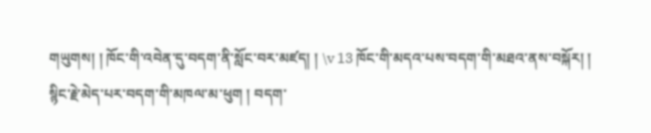གཡུགས། ། ཁོང་གི་འབེན་དུ་བདག་ནི་སློང་བར་མཛད། ། \v 13 ཁོང་གི་མདའ་པས་བདག་གི་མཐའ་ནས་བསྐོར། ། སྙིང་རྗེ་མེད་པར་བདག་གི་མཁལ་མ་ཕུག ། བདག་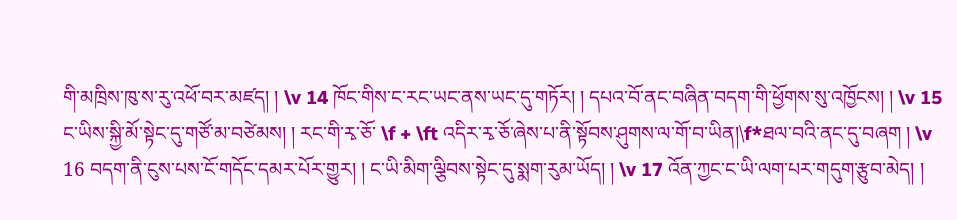གི་མཁྲིས་ཁུ་ས་རུ་འཕོ་བར་མཛད། ། \v 14 ཁོང་གིས་ང་རང་ཡང་ནས་ཡང་དུ་གཏོར། ། དཔའ་བོ་ནང་བཞིན་བདག་གི་ཕྱོགས་སུ་འཁྱོངས། ། \v 15 ང་ཡིས་སྐྱི་མོ་སྟེང་དུ་གཙོ་མ་བཙེམས། ། རང་གི་རྭ་ཅོ་ \f + \ft འདིར་རྭ་ཅོ་ཞེས་པ་ནི་སྟོབས་ཤུགས་ལ་གོ་བ་ཡིན།\f*ཐལ་བའི་ནང་དུ་བཞག ། \v 16 བདག་ནི་ངུས་པས་ངོ་གདོང་དམར་པོར་གྱུར། ། ང་ཡི་མིག་ལྕིབས་སྟེང་དུ་སྨག་རུམ་ཡོད། ། \v 17 འོན་ཀྱང་ང་ཡི་ལག་པར་གདུག་རྩུབ་མེད། །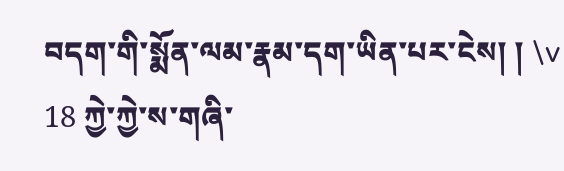བདག་གི་སྨོན་ལམ་རྣམ་དག་ཡིན་པར་ངེས། ། \v 18 ཀྱེ་ཀྱེ་ས་གཞི་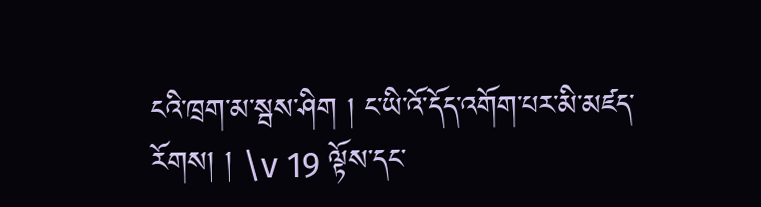ངའི་ཁྲག་མ་སྦས་ཤིག ། ང་ཡི་འོ་དོད་འགོག་པར་མི་མཛད་རོགས། ། \v 19 ལྟོས་དང་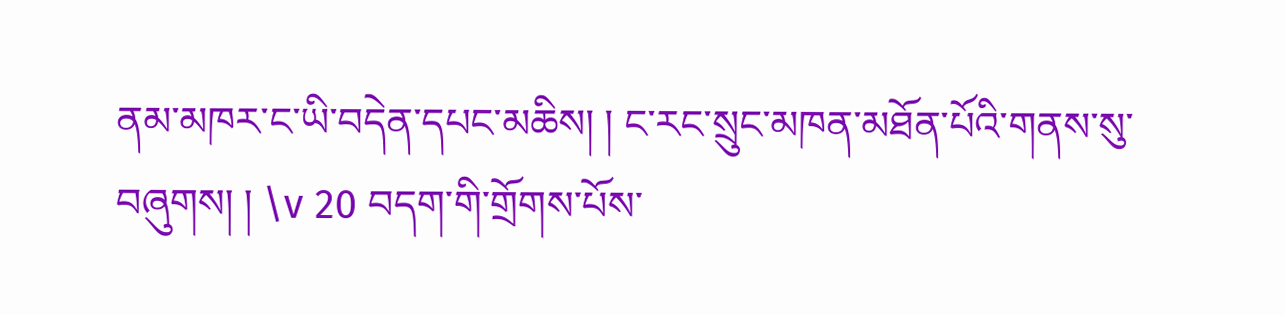ནམ་མཁར་ང་ཡི་བདེན་དཔང་མཆིས། ། ང་རང་སྲུང་མཁན་མཐོན་པོའི་གནས་སུ་བཞུགས། ། \v 20 བདག་གི་གྲོགས་པོས་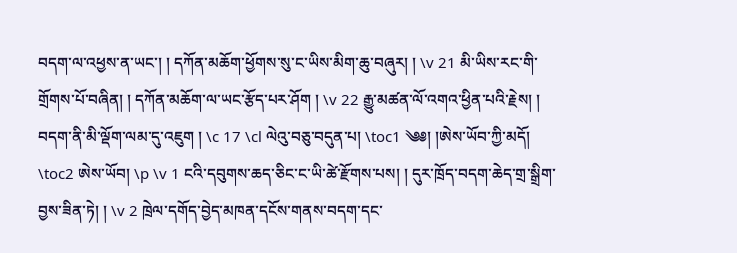བདག་ལ་འཕྱས་ན་ཡང་། ། དཀོན་མཆོག་ཕྱོགས་སུ་ང་ཡིས་མིག་ཆུ་བཞུར། ། \v 21 མི་ཡིས་རང་གི་གྲོགས་པོ་བཞིན། ། དཀོན་མཆོག་ལ་ཡང་རྩོད་པར་ཤོག ། \v 22 རྒྱུ་མཚན་ལོ་འགའ་ཕྱིན་པའི་རྗེས། ། བདག་ནི་མི་ལྡོག་ལམ་དུ་འཇུག ། \c 17 \cl ལེའུ་བཅུ་བདུན་པ། \toc1 ༄༅། །ཨེས་ཡོབ་ཀྱི་མདོ། \toc2 ཨེས་ཡོབ། \p \v 1 ངའི་དབུགས་ཆད་ཅིང་ང་ཡི་ཚེ་རྫོགས་པས། ། དུར་ཁྲོད་བདག་ཆེད་གྲ་སྒྲིག་བྱས་ཟིན་ཏེ། ། \v 2 ཁྲེལ་དགོད་བྱེད་མཁན་དངོས་གནས་བདག་དང་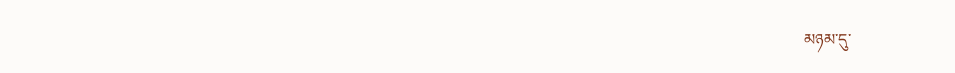མཉམ་དུ་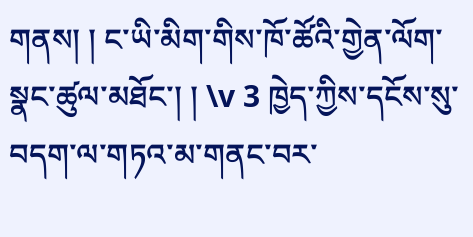གནས། ། ང་ཡི་མིག་གིས་ཁོ་ཚོའི་གྱེན་ལོག་སྣང་ཚུལ་མཐོང་། ། \v 3 ཁྱེད་ཀྱིས་དངོས་སུ་བདག་ལ་གཏའ་མ་གནང་བར་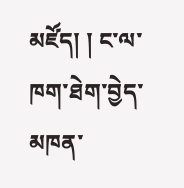མཛོད། ། ང་ལ་ཁག་ཐེག་བྱེད་མཁན་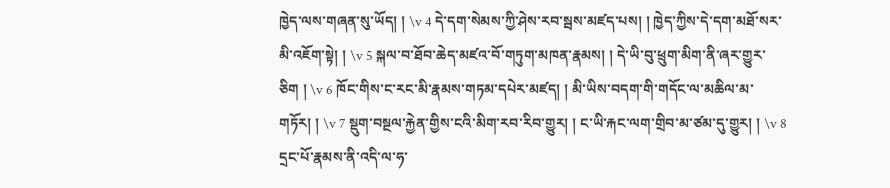ཁྱེད་ལས་གཞན་སུ་ཡོད། ། \v 4 དེ་དག་སེམས་ཀྱི་ཤེས་རབ་སྦས་མཛད་པས། ། ཁྱེད་ཀྱིས་དེ་དག་མཐོ་སར་མི་འཇོག་སྟེ། ། \v 5 སྐལ་བ་ཐོབ་ཆེད་མཛའ་བོ་གཏུག་མཁན་རྣམས། ། དེ་ཡི་བུ་ཕྲུག་མིག་ནི་ཞར་གྱུར་ཅིག ། \v 6 ཁོང་གིས་ང་རང་མི་རྣམས་གཏམ་དཔེར་མཛད། ། མི་ཡིས་བདག་གི་གདོང་ལ་མཆིལ་མ་གཏོར། ། \v 7 སྡུག་བསྔལ་རྐྱེན་གྱིས་ངའི་མིག་རབ་རིབ་གྱུར། ། ང་ཡི་རྐང་ལག་གྲིབ་མ་ཙམ་དུ་གྱུར། ། \v 8 དྲང་པོ་རྣམས་ནི་འདི་ལ་ཧ་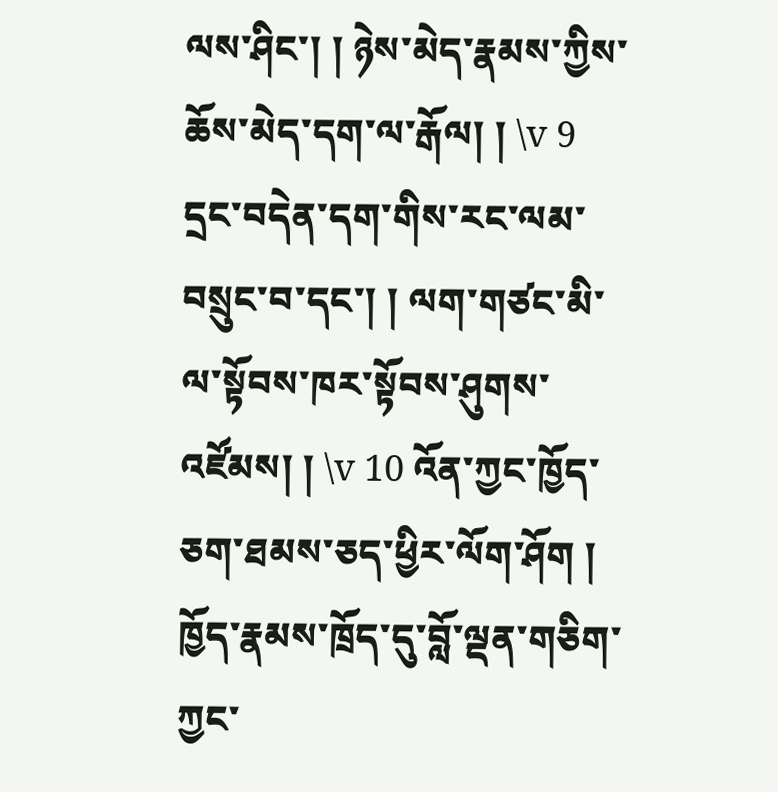ལས་ཤིང་། ། ཉེས་མེད་རྣམས་ཀྱིས་ཆོས་མེད་དག་ལ་རྒོལ། ། \v 9 དྲང་བདེན་དག་གིས་རང་ལམ་བསྲུང་བ་དང་། ། ལག་གཙང་མི་ལ་སྟོབས་ཁར་སྟོབས་ཤུགས་འཛོམས། ། \v 10 འོན་ཀྱང་ཁྱོད་ཅག་ཐམས་ཅད་ཕྱིར་ལོག་ཤོག ། ཁྱོད་རྣམས་ཁྲོད་དུ་བློ་ལྡན་གཅིག་ཀྱང་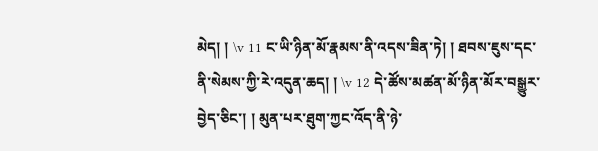མེད། ། \v 11 ང་ཡི་ཉིན་མོ་རྣམས་ནི་འདས་ཟིན་ཏེ། ། ཐབས་ཇུས་དང་ནི་སེམས་ཀྱི་རེ་འདུན་ཆད། ། \v 12 དེ་ཚོས་མཚན་མོ་ཉིན་མོར་བསྒྱུར་བྱེད་ཅིང་། ། མུན་པར་ཐུག་ཀྱང་འོད་ནི་ཉེ་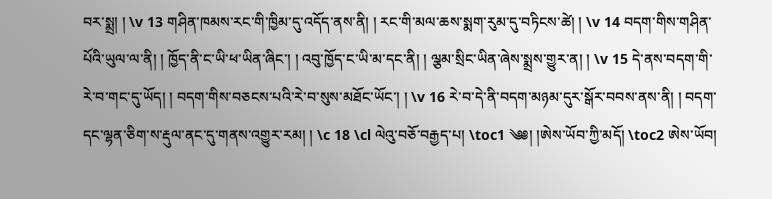བར་སྨྲ། ། \v 13 གཤིན་ཁམས་རང་གི་ཁྱིམ་དུ་འདོད་ནས་ནི། ། རང་གི་མལ་ཆས་སྨག་རུམ་དུ་བཏིངས་ཚེ། ། \v 14 བདག་གིས་གཤིན་པོའི་ཡུལ་ལ་ནི། ། ཁྱོད་ནི་ང་ཡི་ཕ་ཡིན་ཞིང་། ། འབུ་ཁྱོད་ང་ཡི་མ་དང་ནི། ། ལྕམ་སྲིང་ཡིན་ཞེས་སྨྲས་གྱུར་ན། ། \v 15 དེ་ནས་བདག་གི་རེ་བ་གང་དུ་ཡོད། ། བདག་གིས་བཅངས་པའི་རེ་བ་སུས་མཐོང་ཡོང་། ། \v 16 རེ་བ་དེ་ནི་བདག་མཉམ་དུར་སྒོར་བབས་ནས་ནི། ། བདག་དང་ལྷན་ཅིག་ས་རྡུལ་ནང་དུ་གནས་འགྱུར་རམ། ། \c 18 \cl ལེའུ་བཅོ་བརྒྱད་པ། \toc1 ༄༅། །ཨེས་ཡོབ་ཀྱི་མདོ། \toc2 ཨེས་ཡོབ།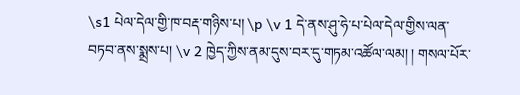\s1 པེལ་དེལ་གྱི་ཁ་བརྡ་གཉིས་པ། \p \v 1 དེ་ནས་ཤུ་ཧེ་པ་པེལ་དེལ་གྱིས་ལན་བཏབ་ནས་སྨྲས་པ། \v 2 ཁྱེད་ཀྱིས་ནམ་དུས་བར་དུ་གཏམ་འཚོལ་ལམ། ། གསལ་པོར་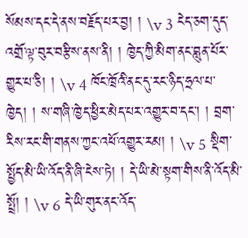སོམས་དང་དེ་ནས་བརྗོད་པར་བྱ། ། \v 3 ངེད་ཅག་དུད་འགྲོ་ལྟ་བུར་བརྩིས་ནས་ནི། ། ཁྱེད་ཀྱི་མིག་ནང་བླུན་པོར་གྱུར་པ་ཅི། ། \v 4 ཁོང་ཁྲོའི་ནང་དུ་རང་ཉིད་ཧྲལ་པ་ཁྱེད། ། ས་གཞི་ཁྱེད་ཕྱིར་མེད་པར་འགྱུར་བ་དང་། ། བྲག་རིས་རང་གི་གནས་ཀྱང་འཕོ་འགྱུར་རམ། ། \v 5 སྡིག་སྤྱོད་མི་ཡི་འོད་ནི་ཞི་ངེས་ཏེ། ། དེ་ཡི་མེ་སྟག་གིས་ནི་འོད་མི་སྤྲོ། ། \v 6 དེ་ཡི་གུར་ནང་འོད་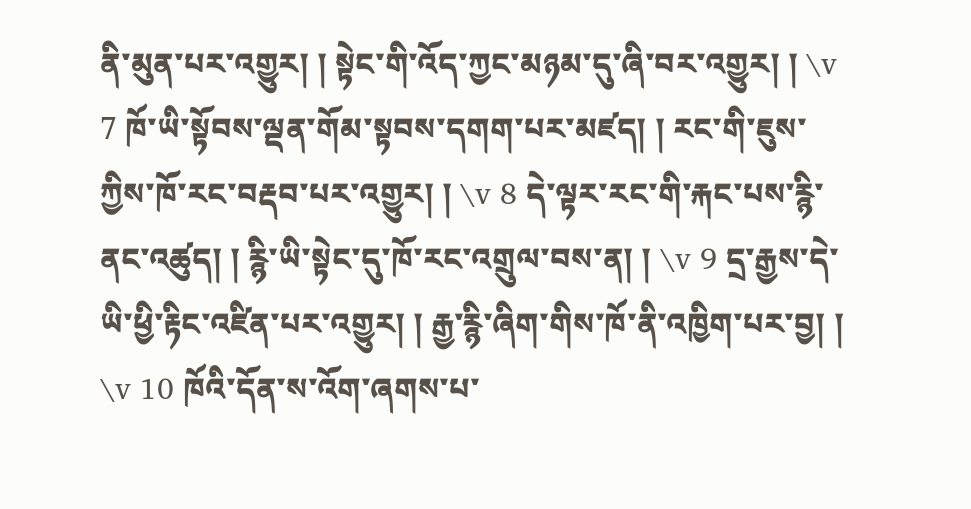ནི་མུན་པར་འགྱུར། ། སྟེང་གི་འོད་ཀྱང་མཉམ་དུ་ཞི་བར་འགྱུར། ། \v 7 ཁོ་ཡི་སྟོབས་ལྡན་གོམ་སྟབས་དགག་པར་མཛད། ། རང་གི་ཇུས་ཀྱིས་ཁོ་རང་བརྡབ་པར་འགྱུར། ། \v 8 དེ་ལྟར་རང་གི་རྐང་པས་རྙི་ནང་འཚུད། ། རྙི་ཡི་སྟེང་དུ་ཁོ་རང་འགྲུལ་བས་ན། ། \v 9 དྲ་རྒྱས་དེ་ཡི་ཕྱི་རྟིང་འཛིན་པར་འགྱུར། ། རྒྱ་རྙི་ཞིག་གིས་ཁོ་ནི་འཁྱིག་པར་བྱ། ། \v 10 ཁོའི་དོན་ས་འོག་ཞགས་པ་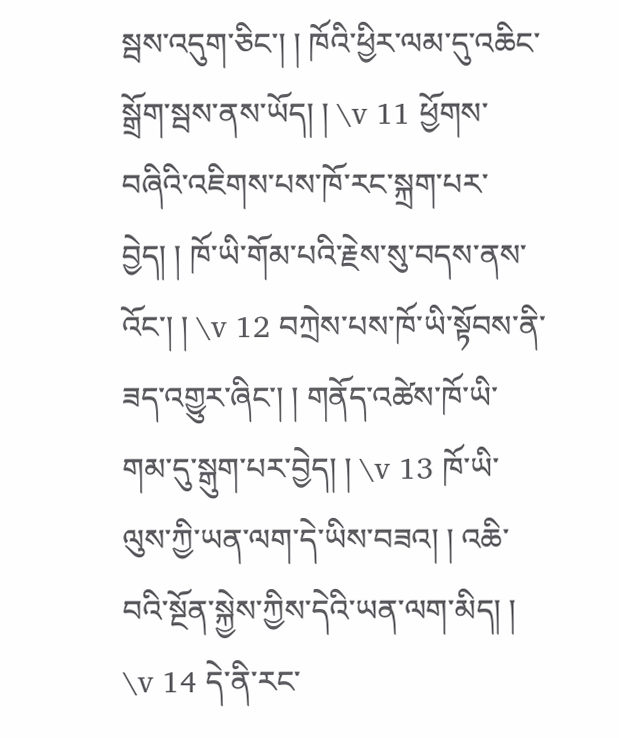སྦས་འདུག་ཅིང་། ། ཁོའི་ཕྱིར་ལམ་དུ་འཆིང་སྒྲོག་སྦས་ནས་ཡོད། ། \v 11 ཕྱོགས་བཞིའི་འཇིགས་པས་ཁོ་རང་སྐྲག་པར་བྱེད། ། ཁོ་ཡི་གོམ་པའི་རྗེས་སུ་བདས་ནས་འོང་། ། \v 12 བཀྲེས་པས་ཁོ་ཡི་སྟོབས་ནི་ཟད་འགྱུར་ཞིང་། ། གནོད་འཚེས་ཁོ་ཡི་གམ་དུ་སྒུག་པར་བྱེད། ། \v 13 ཁོ་ཡི་ལུས་ཀྱི་ཡན་ལག་དེ་ཡིས་བཟའ། ། འཆི་བའི་སྔོན་སྐྱེས་ཀྱིས་དེའི་ཡན་ལག་མིད། ། \v 14 དེ་ནི་རང་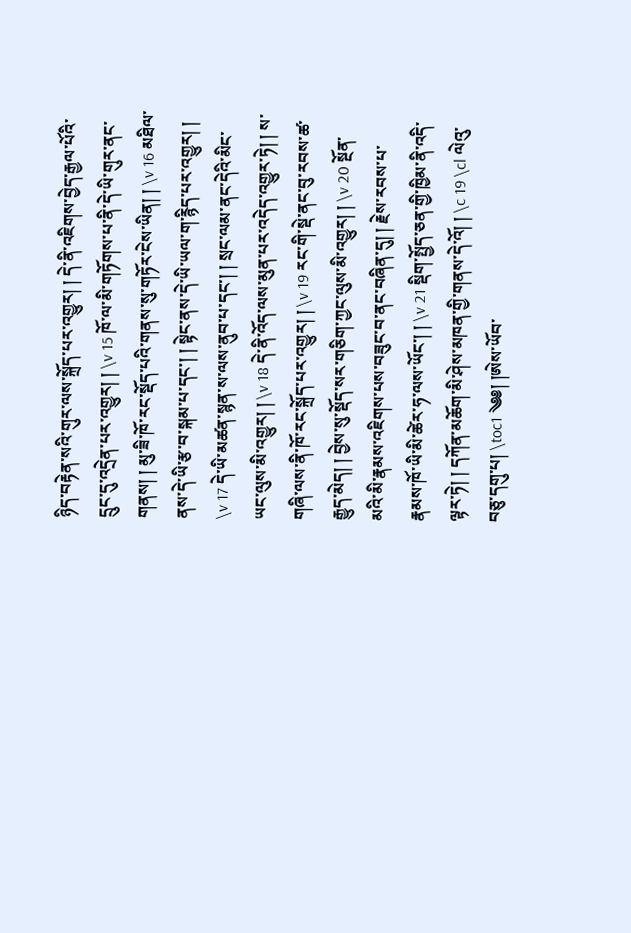ཉིད་བརྟེན་སའི་གུར་ལས་སྐྲོད་པར་འགྱུར། ། དེ་ནི་འཇིགས་བྱེད་རྒྱལ་པོའི་དྲུང་དུ་འདྲེན་པར་འགྱུར། ། \v 15 ཁོ་ལ་མི་གཏོགས་པ་ནི་དེ་ཡི་གུར་ནང་གནས། ། མུ་ཟི་ཁོ་རང་སྡོད་པའི་གནས་སུ་གཏོར་ངེས་ཡིན། ། \v 16 མཐིལ་ནས་དེ་ཡི་རྩ་བ་སྐམ་པ་དང་། ། སྟེང་ནས་དེ་ཡི་ཡལ་ག་རྙིད་པར་འགྱུར། ། \v 17 དེ་ཡི་མཚན་སྙན་ས་ལས་ནུབ་པ་དང་། ། སྲང་ལམ་ནང་དེའི་མིང་ཡང་ལུས་མི་འགྱུར། ། \v 18 དེ་ནི་འོད་ལས་མུན་པར་འདེད་འགྱུར་ཏེ། ། ས་གཞི་ལས་ནི་ཁོ་རང་སྐྲོད་པར་འགྱུར། ། \v 19 རང་གི་སྡེ་ནང་བུ་རབས་ཚ་རྒྱུད་མེད། ། བྱེས་སུ་སྡོད་སར་གཅིག་ཀྱང་ལུས་མི་འགྱུར། ། \v 20 སྔོན་མའི་མི་རྣམས་འཇིགས་པས་བཟུང་བ་ནང་བཞིན་དུ། ། རྗེས་རབས་པ་རྣམས་ཁོ་ཡི་མི་ཚེར་ཧ་ལས་ཡོང་། ། \v 21 སྡིག་སྤྱོད་ཅན་གྱི་ཁྱིམ་ནི་འདི་ལྟར་ཏེ། ། དཀོན་མཆོག་མི་ཤེས་མཁན་གྱི་གནས་དེ་འོ། ། \c 19 \cl ལེའུ་བཅུ་དགུ་པ། \toc1 ༄༅། །ཨེས་ཡོབ་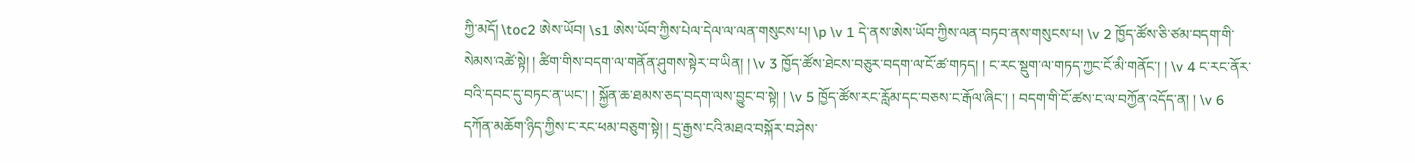ཀྱི་མདོ། \toc2 ཨེས་ཡོབ། \s1 ཨེས་ཡོབ་ཀྱིས་པེལ་དེལ་ལ་ལན་གསུངས་པ། \p \v 1 དེ་ནས་ཨེས་ཡོབ་ཀྱིས་ལན་བཏབ་ནས་གསུངས་པ། \v 2 ཁྱོད་ཚོས་ཅི་ཙམ་བདག་གི་སེམས་འཚེ་སྟེ། ། ཚིག་གིས་བདག་ལ་གནོན་ཤུགས་སྟེར་བ་ཡིན། ། \v 3 ཁྱོད་ཚོས་ཐེངས་བཅུར་བདག་ལ་ངོ་ཚ་གཏད། ། ང་རང་སྡུག་ལ་གཏད་ཀྱང་ངོ་མི་གནོང་། ། \v 4 ང་རང་ནོར་བའི་དབང་དུ་བཏང་ན་ཡང་། ། སྐྱོན་ཆ་ཐམས་ཅད་བདག་ལས་བྱུང་བ་སྟེ། ། \v 5 ཁྱོད་ཚོས་རང་རློམ་དང་བཅས་ང་རྒོལ་ཞིང་། ། བདག་གི་ངོ་ཚས་ང་ལ་བཀྱོན་འདོད་ན། ། \v 6 དཀོན་མཆོག་ཉིད་ཀྱིས་ང་རང་ཕམ་བཅུག་སྟེ། ། དྲ་རྒྱས་ངའི་མཐའ་བསྐོར་བ་ཤེས་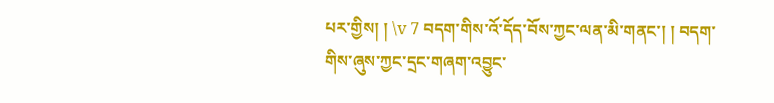པར་གྱིས། ། \v 7 བདག་གིས་འོ་དོད་བོས་ཀྱང་ལན་མི་གནང་། ། བདག་གིས་ཞུས་ཀྱང་དྲང་གཞག་འབྱུང་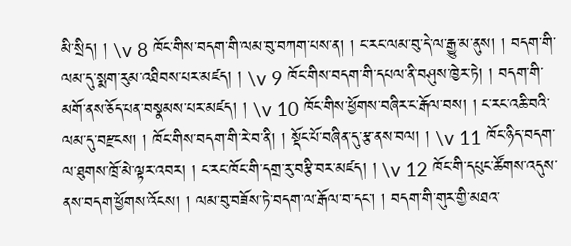མི་སྲིད། ། \v 8 ཁོང་གིས་བདག་གི་ལམ་བུ་བཀག་པས་ན། ། ང་རང་ལམ་བུ་དེ་ལ་རྒྱུ་མ་ནུས། ། བདག་གི་ལམ་དུ་སྨག་རུམ་འཐིབས་པར་མཛད། ། \v 9 ཁོང་གིས་བདག་གི་དཔལ་ནི་བཤུས་ཁྱེར་ཏེ། ། བདག་གི་མགོ་ནས་ཅོད་པན་བསྣམས་པར་མཛད། ། \v 10 ཁོང་གིས་ཕྱོགས་བཞིར་ང་རྒོལ་བས། ། ང་རང་འཆི་བའི་ལམ་དུ་བརྫངས། ། ཁོང་གིས་བདག་གི་རེ་བ་ནི། ། སྡོང་པོ་བཞིན་དུ་རྩ་ནས་བལ། ། \v 11 ཁོང་ཉིད་བདག་ལ་ཐུགས་ཁྲོ་མེ་ལྟར་འབར། ། ང་རང་ཁོང་གི་དགྲ་རུ་བརྩི་བར་མཛད། ། \v 12 ཁོང་གི་དཔུང་ཚོགས་འདུས་ནས་བདག་ཕྱོགས་འོངས། ། ལམ་བུ་བཟོས་ཏེ་བདག་ལ་རྒོལ་བ་དང་། ། བདག་གི་གུར་གྱི་མཐའ་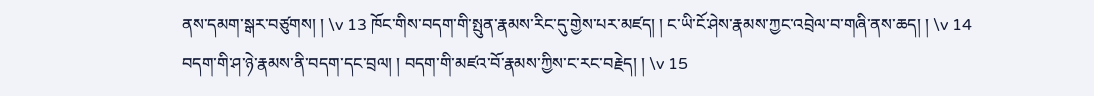ནས་དམག་སྒར་བཙུགས། ། \v 13 ཁོང་གིས་བདག་གི་སྤུན་རྣམས་རིང་དུ་གྱེས་པར་མཛད། ། ང་ཡི་ངོ་ཤེས་རྣམས་ཀྱང་འབྲེལ་བ་གཞི་ནས་ཆད། ། \v 14 བདག་གི་ཤ་ཉེ་རྣམས་ནི་བདག་དང་བྲལ། ། བདག་གི་མཛའ་བོ་རྣམས་ཀྱིས་ང་རང་བརྗེད། ། \v 15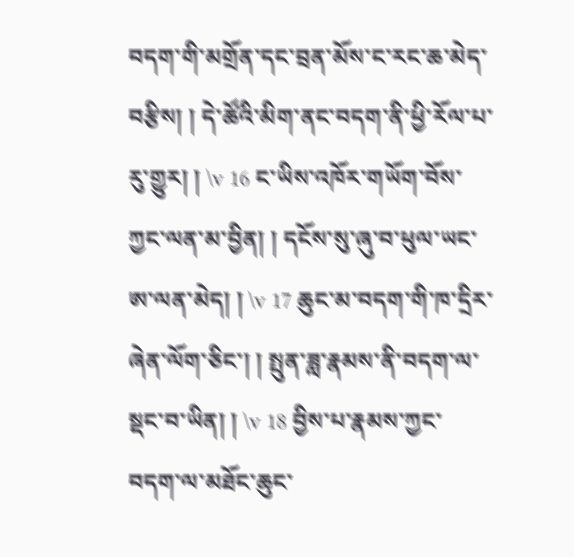བདག་གི་མགྲོན་དང་བྲན་མོས་ང་རང་ཆ་མེད་བརྩིས། ། དེ་ཚོའི་མིག་ནང་བདག་ནི་ཕྱི་རོལ་པ་རུ་གྱུར། ། \v 16 ང་ཡིས་འཁོར་གཡོག་བོས་ཀྱང་ལན་མ་བྱིན། ། དངོས་སུ་ཞུ་བ་ཕུལ་ཡང་ཨ་ལན་མེད། ། \v 17 ཆུང་མ་བདག་གི་ཁ་དྲིར་ཞེན་ལོག་ཅིང་། ། སྤུན་ཟླ་རྣམས་ནི་བདག་ལ་སྡང་བ་ཡིན། ། \v 18 བྱིས་པ་རྣམས་ཀྱང་བདག་ལ་མཐོང་ཆུང་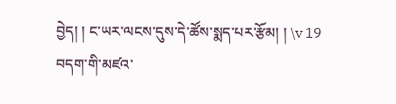བྱེད། ། ང་ཡར་ལངས་དུས་དེ་ཚོས་སྨད་པར་རྩོམ། ། \v 19 བདག་གི་མཛའ་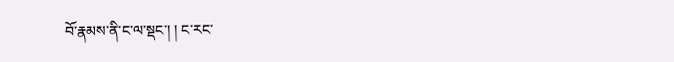བོ་རྣམས་ནི་ང་ལ་སྡང་། ། ང་རང་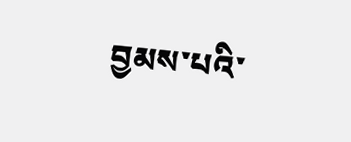བྱམས་པའི་